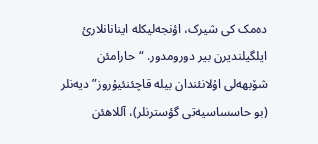دەمک کی شیرک، اؤنجەلیکلە اینانانلارئ ایلگیلندیرن بیر دورومدور. “حارامئن شۆبهەلی اۇلانئندان بیلە قاچئنئیۇروز” دیەنلر (بو حاسساسیەتی گؤسترنلر)، آللاهئن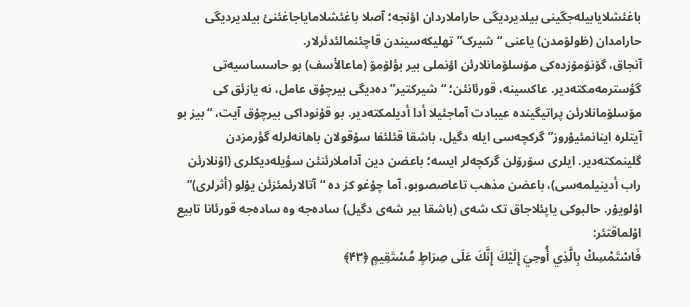باغئشلایابیلەجگینی بیلدیردیگی حاراملاردان اؤنجە؛ آصلا باغئشلامایاجاغئنئ بیلدیردیگی حارامدان (ظولۆمدن) یاعنی “شیرک” تهلیکەسیندن قاچئنمالئدئرلار.
آنجاق، گۆنۆمۆزدەکی مۆسلۆمانلارئن اؤنملی بیر بؤلۆمۆ (ماعالأسف) بو حاسساسیەتی گؤسترمەمکتەدیر. عاکسینە، قورئانئن؛ “شیرکتیر” دەدیگی بیرچۇق عامل، نە یازئق کی مۆسلۆمانلارئن پراتیگیندە عیبادت آماجئیلا أدا أدیلمکتەدیر. بو قۇنوداکی بیرچۇق آیت، “بیز بو آیتلرە اینانمئیۇروز” گرکچەسی ایلە دگیل، باشقا قئلئفا سۇقولان باهانەلرلە گؤرمزدن گلینمکتەدیر. ایلری سۆرۆلن گرکچەلر ایسە؛ باعضن دین آداملارئنئن سؤیلەدیکلری (اۇنلارئن راب أدینیلمەسی)، باعضن مذهب تاعاصصوبو، آما چۇغو کز دە “آتالارئمئزئن یۇلو (أثرلری)” اۇلویۇر. حالبوکی یاپئلاجاق تک شەی (باشقا بیر شەی دگیل) سادەجە وە سادەجە قورئانا تابیع اۇلماقتئر:
فَاسْتَمْسِكْ بِالَّذِي أُوحِيَ إِلَيْكَ إِنَّكَ عَلَى صِرَاطٍ مُسْتَقِيمٍ ﴿۴۳﴾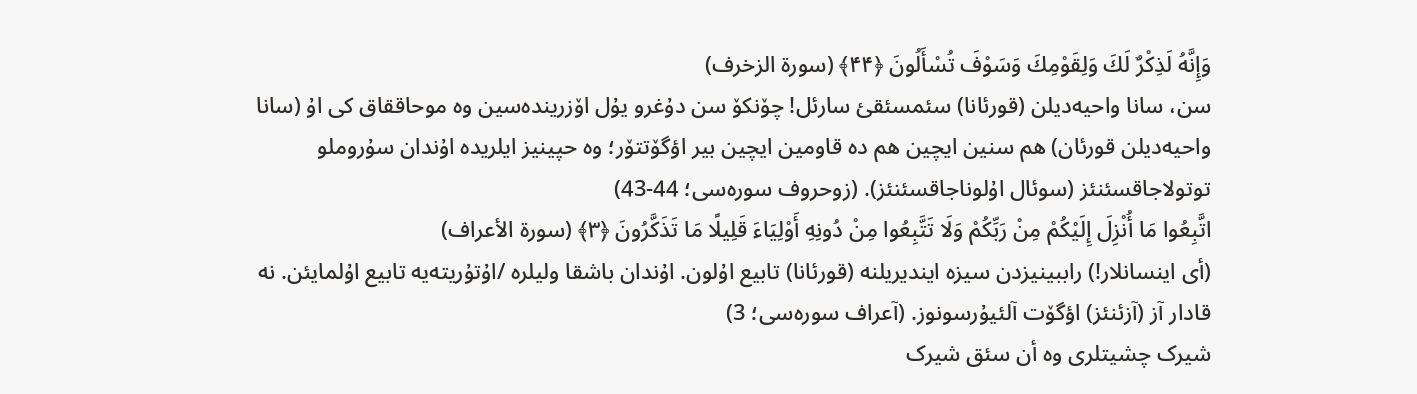وَإِنَّهُ لَذِكْرٌ لَكَ وَلِقَوْمِكَ وَسَوْفَ تُسْأَلُونَ ﴿۴۴﴾ (سورة الزخرف)
سن، سانا واحیەدیلن (قورئانا) سئمسئقئ سارئل! چۆنکۆ سن دۇغرو یۇل اۆزریندەسین وە موحاققاق کی اۇ (سانا واحیەدیلن قورئان) هم سنین ایچین هم دە قاومین ایچین بیر اؤگۆتتۆر؛ وە حپینیز ایلریدە اۇندان سۇروملو توتولاجاقسئنئز (سوئال اۇلوناجاقسئنئز). (زوحروف سورەسی؛ 44-43)
اتَّبِعُوا مَا أُنْزِلَ إِلَيْكُمْ مِنْ رَبِّكُمْ وَلَا تَتَّبِعُوا مِنْ دُونِهِ أَوْلِيَاءَ قَلِيلًا مَا تَذَكَّرُونَ ﴿۳﴾ (سورة الأعراف)
(أی اینسانلار!) راببینیزدن سیزە ایندیریلنە (قورئانا) تابیع اۇلون. اۇندان باشقا ولیلرە /اۇتۇریتەیە تابیع اۇلمایئن. نە قادار آز (آزئنئز) اؤگۆت آلئیۇرسونوز. (آعراف سورەسی؛ 3)
شیرک چشیتلری وە أن سئق شیرک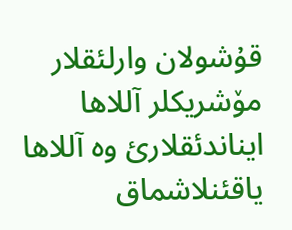قۇشولان وارلئقلار
مۆشریکلر آللاها ایناندئقلارئ وە آللاها یاقئنلاشماق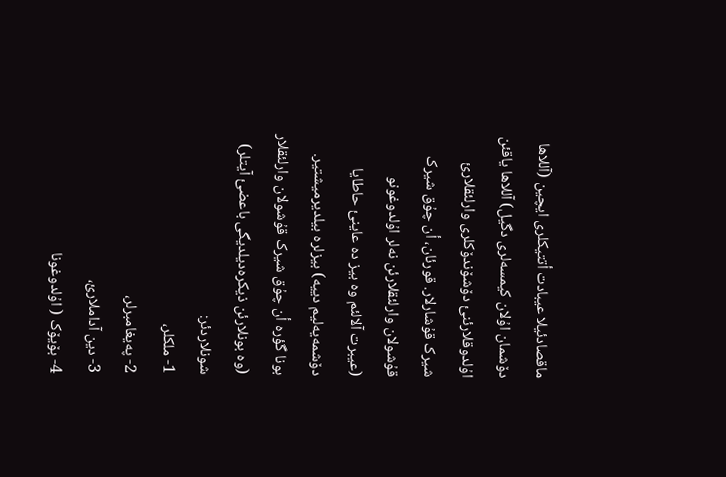ماقصادئیلا عیبادت أتتیکلری ایچین (آللاها دۆشمان اۇلان کیمسەلری دگیل) آللاها یاقئن اۇلدوقلارئنئ دۆشۆندۆکلری وارلئقلارئ شیرک قۇشارلار. قورئان، أن چۇق شیرک قۇشولان وارلئقلارئن نەلر اۇلدوغونو (عیبرت آلالئم وە بیز دە عاینئ حاطایا دۆشمەیەلیم دییە) بیزلرە بیلدیرمیشتیر. بونا گؤرە أن چۇق شیرک قۇشولان وارلئقلار (وە بونلارئن ذیکرەدیلدیگی باعضئ آیتلر) شونلاردئر:
1- ملکلر،
2- پەیغامبرلر،
3- دین آداملارئ،
4- بۆیۆک ( اۇلدوغونا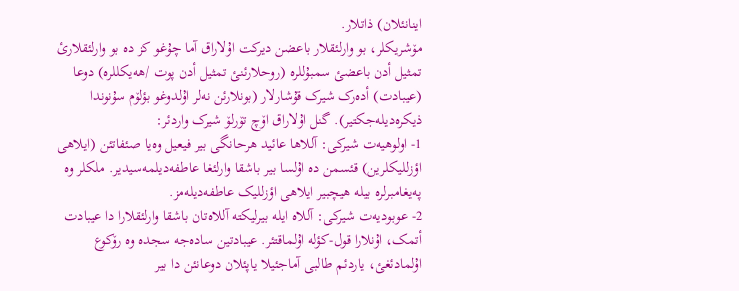اینانئلان) ذاتلار.
مۆشریکلر، بو وارلئقلار باعضن دیرکت اۇلاراق آما چۇغو کز دە بو وارلئقلارئ تمثیل أدن باعضئ سمبۇللرە (روحلارئنئ تمثیل أدن پوت /هەیکللرە) دوعا (عیبادت) أدەرک شیرک قۇشارلار (بونلارئن نەلر اۇلدوغو بؤلۆم سۇنوندا ذیکرەدیلەجکتیر). گنل اۇلاراق اۆچ تۆرلۆ شیرک واردئر:
1- اولوهیەت شیرکی: آللاها عائید هرحانگی بیر فیعیل وەیا صئفاتئن (ایلاهی اؤزللیکلرین) قئسمن دە اۇلسا بیر باشقا وارلئغا عاطفەدیلمەسیدیر. ملکلر وە پەیغامبرلرە بیلە هیچبیر ایلاهی اؤزللیک عاطفەدیلەمز.
2- عوبودیەت شیرکی: آللاە ایلە بیرلیکتە آللاەتان باشقا وارلئقلارا دا عیبادت أتمک، اۇنلارا قول-کؤلە اۇلماقتئر. عیبادتین سادەجە سجدە وە رۆکوع اۇلمادئغئ، یاردئم طالبی آماجئیلا یاپئلان دوعانئن دا بیر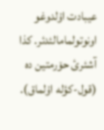عیبادت اۇلدوغو اونوتولمامالئدئر. کذا آشئرئ حۆرمتین دە (قول-کؤلە اۇلماق).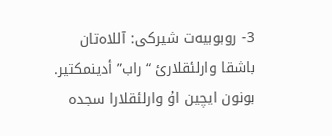3- روبوبیەت شیرکی: آللاەتان باشقا وارلئقلارئ “راب” أدینمکتیر. بونون ایچین اۇ وارلئقلارا سجدە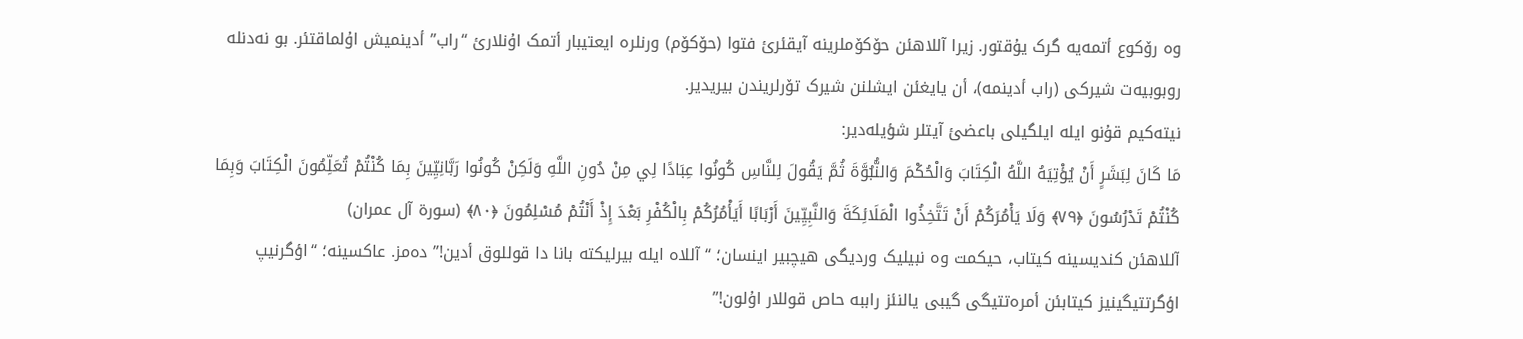وە رۆکوع أتمەیە گرک یۇقتور. زیرا آللاهئن حۆکۆملرینە آیقئرئ فتوا (حۆکۆم) ورنلرە ایعتیبار أتمک اۇنلارئ “راب” أدینمیش اۇلماقتئر. بو نەدنلە روبوبیەت شیرکی (راب أدینمە)، أن یایغئن ایشلنن شیرک تۆرلریندن بیریدیر.
نیتەکیم قۇنو ایلە ایلگیلی باعضئ آیتلر شؤیلەدیر:
مَا كَانَ لِبَشَرٍ أَنْ يُؤْتِيَهُ اللَّهُ الْكِتَابَ وَالْحُكْمَ وَالنُّبُوَّةَ ثُمَّ يَقُولَ لِلنَّاسِ كُونُوا عِبَادًا لِي مِنْ دُونِ اللَّهِ وَلَكِنْ كُونُوا رَبَّانِيِّينَ بِمَا كُنْتُمْ تُعَلِّمُونَ الْكِتَابَ وَبِمَا كُنْتُمْ تَدْرُسُونَ ﴿۷۹﴾ وَلَا يَأْمُرَكُمْ أَنْ تَتَّخِذُوا الْمَلَائِكَةَ وَالنَّبِيِّينَ أَرْبَابًا أَيَأْمُرُكُمْ بِالْكُفْرِ بَعْدَ إِذْ أَنْتُمْ مُسْلِمُونَ ﴿۸۰﴾ (سورة آل عمران)
آللاهئن کندیسینە کیتاب، حیکمت وە نبیلیک وردیگی هیچبیر اینسان؛ “آللاە ایلە بیرلیکتە بانا دا قوللوق أدین!” دەمز. عاکسینە؛ “اؤگرنیپ اؤگرتتیگینیز کیتابئن أمرەتتیگی گیبی یالنئز راببە حاص قوللار اۇلون!”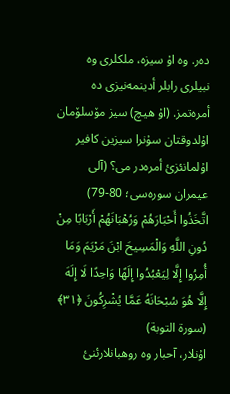دەر. وە اۇ سیزە، ملکلری وە نبیلری رابلر أدینمەنیزی دە أمرەتمز. (اۇ هیچ) سیز مۆسلۆمان اۇلدوقتان سۇنرا سیزین کافیر اۇلمانئزئ أمرەدر می؟ (آلی عیمران سورەسی؛ 80-79)
اتَّخَذُوا أَحْبَارَهُمْ وَرُهْبَانَهُمْ أَرْبَابًا مِنْ دُونِ اللَّهِ وَالْمَسِيحَ ابْنَ مَرْيَمَ وَمَا أُمِرُوا إِلَّا لِيَعْبُدُوا إِلَهًا وَاحِدًا لَا إِلَهَ إِلَّا هُوَ سُبْحَانَهُ عَمَّا يُشْرِكُونَ ﴿۳۱﴾ (سورة التوبة)
اۇنلار، آحبار وە روهبانلارئنئ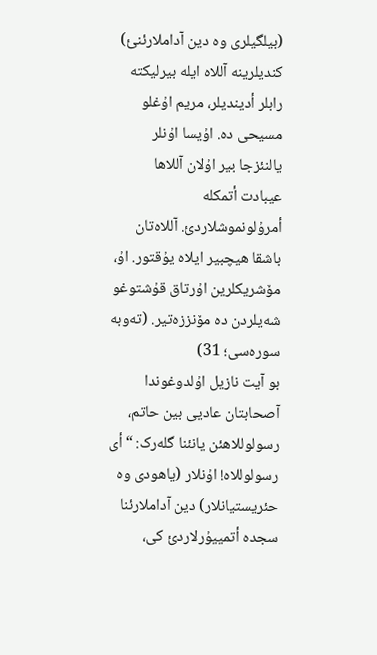(بیلگیلری وە دین آداملارئنئ) کندیلرینە آللاە ایلە بیرلیکتە رابلر أدیندیلر، مریم اۇغلو مسیحی دە. اۇیسا اۇنلر یالنئزجا بیر اۇلان آللاها عیبادت أتمکلە أمرۇلونموشلاردئ. آللاەتان باشقا هیچبیر ایلاە یۇقتور. اۇ، مۆشریکلرین اۇرتاق قۇشتوغو شەیلردن دە مۆنززەتیر. (تەوبە سورەسی؛ 31)
بو آیت نازیل اۇلدوغوندا آصحابتان عادیی بین حاتم، رسولوللاهئن یانئنا گلەرک: “أی رسولوللاە! اۇنلار (یاهودی وە حئریستیانلار) دین آداملارئنا سجدە أتمییۇرلاردئ کی،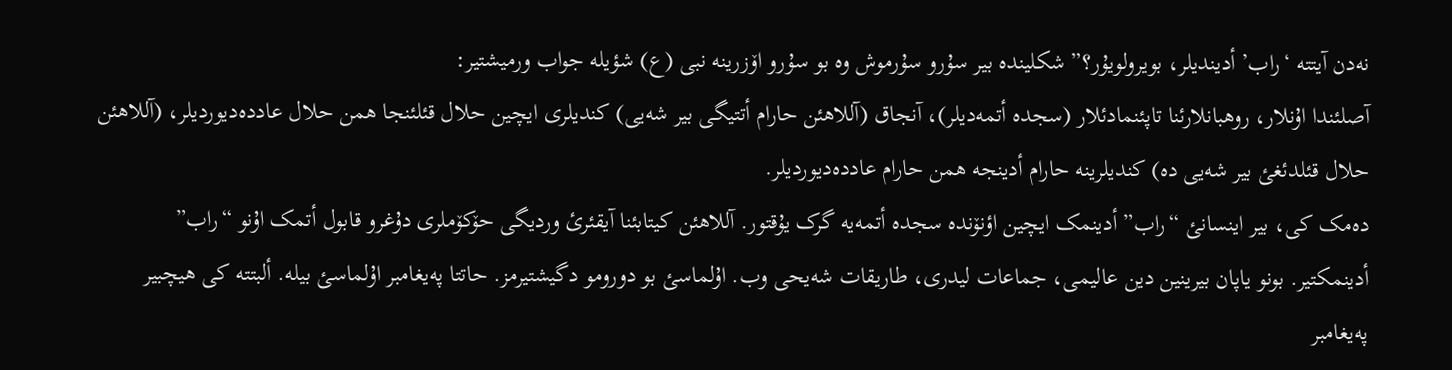نەدن آیتتە ‘راب’ أدیندیلر، بویرولویۇر؟” شکلیندە بیر سۇرو سۇرموش وە بو سۇرو اۆزرینە نبی (ع) شؤیلە جواب ورمیشتیر:
آصلئندا اۇنلار، روهبانلارئنا تاپئنمادئلار (سجدە أتمەدیلر)، آنجاق (آللاهئن حارام أتتیگی بیر شەیی) کندیلری ایچین حلال قئلئنجا همن حلال عاددەدیوردیلر، (آللاهئن حلال قئلدئغئ بیر شەیی دە) کندیلرینە حارام أدینجە همن حارام عاددەدیوردیلر.
دەمک کی، بیر اینسانئ “راب” أدینمک ایچین اؤنۆندە سجدە أتمەیە گرک یۇقتور. آللاهئن کیتابئنا آیقئرئ وردیگی حۆکۆملری دۇغرو قابول أتمک اۇنو “راب” أدینمکتیر. بونو یاپان بیرینین دین عالیمی، جماعات لیدری، طاریقات شەیحی وب. اۇلماسئ بو دورومو دگیشتیرمز. حاتتا پەیغامبر اۇلماسئ بیلە. ألبتتە کی هیچبیر پەیغامبر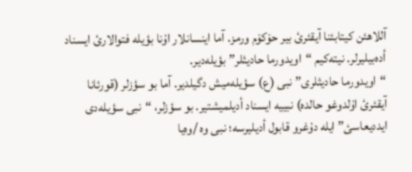آللاهئن کیتابئنا آیقئرئ بیر حۆکۆم ورمز. آما اینسانلار اۇنا بؤیلە فتوالارئ ایسناد أدەبیلیرلر. نیتەکیم “اویدورما حادیثلر” بؤیلەدیر.
“اویدورما حادیثلری” نبی (ع) سؤیلەمیش دگیلدیر. آما بو سؤزلر (قورئانا آیقئرئ اۇلدوغو حالدە) نبییە ایسناد أدیلمیشتیر. بو سؤزلر، “نبی سؤیلەدی ایددیعاسئ” ایلە دۇغرو قابول أدیلیرسە؛ نبی وە /وەیا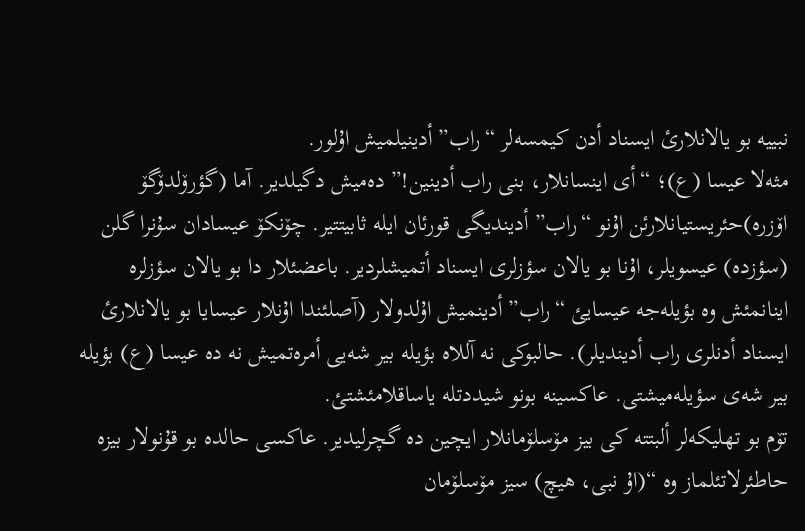نبییە بو یالانلارئ ایسناد أدن کیمسەلر “راب” أدینیلمیش اۇلور.
مثەلا عیسا (ع)؛ “أی اینسانلار، بنی راب أدینین!” دەمیش دگیلدیر. آما (گؤرۆلدۆگۆ اۆزرە)حئریستیانلارئن اۇنو “راب” أدیندیگی قورئان ایلە ثابیتتیر. چۆنکۆ عیسادان سۇنرا گلن (سؤزدە) عیسویلر، اۇنا بو یالان سؤزلری ایسناد أتمیشلردیر. باعضئلار دا بو یالان سؤزلرە اینانمئش وە بؤیلەجە عیسایئ “راب” أدینمیش اۇلدولار (آصلئندا اۇنلار عیسایا بو یالانلارئ ایسناد أدنلری راب أدیندیلر). حالبوکی نە آللاە بؤیلە بیر شەیی أمرەتمیش نە دە عیسا (ع) بؤیلە بیر شەی سؤیلەمیشتی. عاکسینە بونو شیددتلە یاساقلامئشتئ.
تۆم بو تهلیکەلر ألبتتە کی بیز مۆسلۆمانلار ایچین دە گچرلیدیر. عاکسی حالدە بو قۇنولار بیزە حاطئرلاتئلماز وە “(اۇ نبی، هیچ) سیز مۆسلۆمان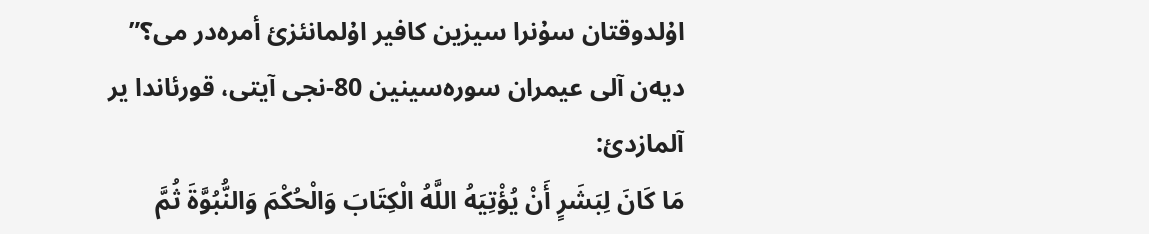اۇلدوقتان سۇنرا سیزین کافیر اۇلمانئزئ أمرەدر می؟” دیەن آلی عیمران سورەسینین 80-نجی آیتی، قورئاندا یر آلمازدئ:
مَا كَانَ لِبَشَرٍ أَنْ يُؤْتِيَهُ اللَّهُ الْكِتَابَ وَالْحُكْمَ وَالنُّبُوَّةَ ثُمَّ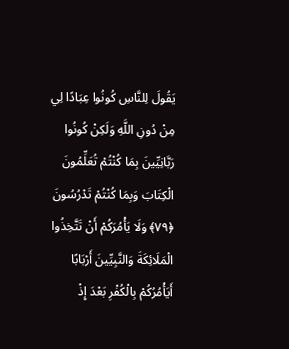يَقُولَ لِلنَّاسِ كُونُوا عِبَادًا لِي مِنْ دُونِ اللَّهِ وَلَكِنْ كُونُوا رَبَّانِيِّينَ بِمَا كُنْتُمْ تُعَلِّمُونَ الْكِتَابَ وَبِمَا كُنْتُمْ تَدْرُسُونَ ﴿۷۹﴾ وَلَا يَأْمُرَكُمْ أَنْ تَتَّخِذُوا الْمَلَائِكَةَ وَالنَّبِيِّينَ أَرْبَابًا أَيَأْمُرُكُمْ بِالْكُفْرِ بَعْدَ إِذْ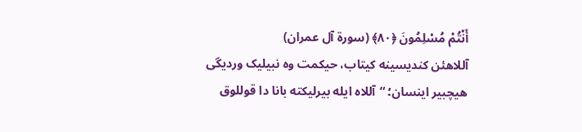أَنْتُمْ مُسْلِمُونَ ﴿۸۰﴾ (سورة آل عمران)
آللاهئن کندیسینە کیتاب، حیکمت وە نبیلیک وردیگی هیچبیر اینسان؛ “آللاە ایلە بیرلیکتە بانا دا قوللوق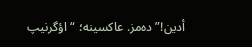أدین!” دەمز. عاکسینە؛ “اؤگرنیپ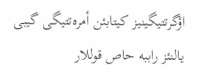اؤگرتتیگینیز کیتابئن أمرەتتیگی گیبی یالنئز راببە حاص قوللار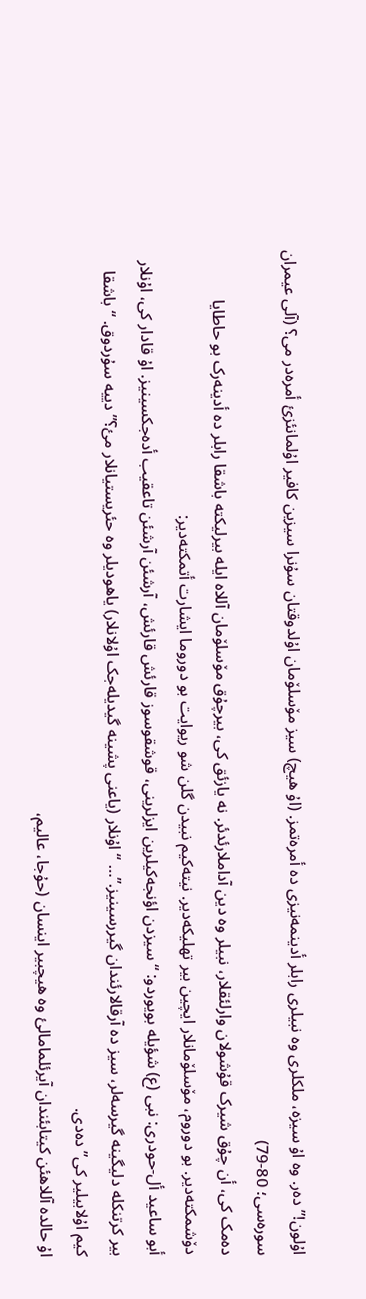اۇلون!” دەر. وە اۇ سیزە، ملکلری وە نبیلری رابلر أدینمەنیزی دە أمرەتمز. (اۇ هیچ) سیز مۆسلۆمان اۇلدوقتان سۇنرا سیزین کافیر اۇلمانئزئ أمرەدر می؟ (آلی عیمران سورەسی؛ 80-79)
دەمک کی، أن چۇق شیرک قۇشولان وارلئقلار، نبیلر وە دین آداملارئدئر. نە یازئق کی، بیرچۇق مۆسلۆمان آللاە ایلە بیرلیکتە باشقا رابلر دە أدینەرک بو حاطایا دۆشمکتەدیر. بو دوروم، مۆسلۆمانلار ایچین بیر تهلیکەدیر. نیتەکیم نبیدن گلن شو ریوایت بو دوروما ایشارت أتمکتەدیر:
أبو ساعید أل-حودری: نبی (ع) شؤیلە بویوردو: “سیزدن اؤنجەکیلرین ایزلرینی، قوشقوسوز قارئش قارئش، آرشئن آرشئن تاعقیب أدەجکسینیز. اۇ قادار کی، اۇنلار بیر کرتنکلە دلیگینە گیرسەلر، سیز دە آرقالارئندان گیررسینیز.”… “اۇنلار (یاعنی پشینە گیدیلەجک اۇلانلار) یاهودیلر وە حئریستیانلار مئ؟” دییە سۇردوق. “باشقا کیم اۇلابیلیر کی” دەدی.
اۇ حالدە آللاهئن کیتابئندان آیرئلمامالئ وە هیچبیر اینسان (حۇجا، عالیم،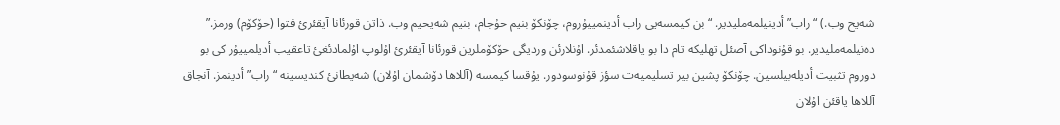شەیح وب.) “راب” أدینیلمەملیدیر. “بن کیمسەیی راب أدینمییۇروم، چۆنکۆ بنیم حۇجام، بنیم شەیحیم وب. ذاتن قورئانا آیقئرئ فتوا (حۆکۆم) ورمز.” دەنیلمەملیدیر. بو قۇنوداکی آصئل تهلیکە تام دا بو یاقلاشئمدئر. اۇنلارئن وردیگی حۆکۆملرین قورئانا آیقئرئ اۇلوپ اۇلمادئغئ تاعقیب أدیلمییۇر کی بو دوروم تثبیت أدیلەبیلسین. چۆنکۆ پشین بیر تسلیمیەت سؤز قۇنوسودور. یۇقسا کیمسە (آللاها دۆشمان اۇلان) شەیطانئ کندیسینە “راب” أدینمز. آنجاق آللاها یاقئن اۇلان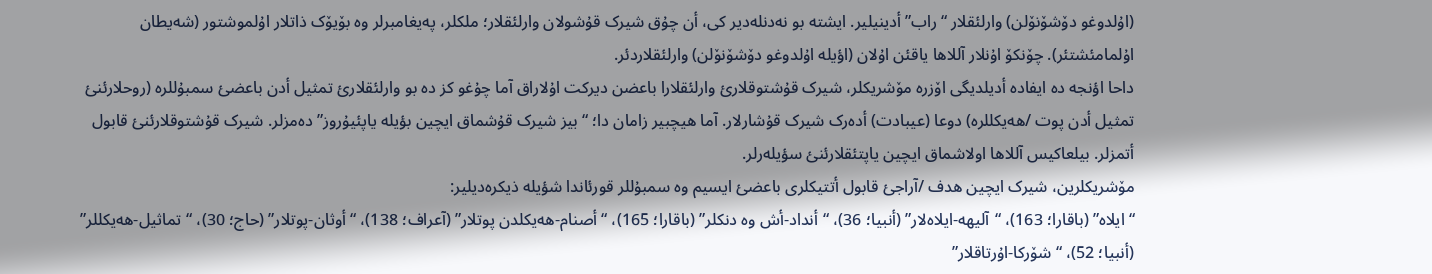(اۇلدوغو دۆشۆنۆلن) وارلئقلار “راب” أدینیلیر. ایشتە بو نەدنلەدیر کی، أن چۇق شیرک قۇشولان وارلئقلار؛ ملکلر، پەیغامبرلر وە بۆیۆک ذاتلار اۇلموشتور (شەیطان اۇلمامئشتئر). چۆنکۆ اۇنلار آللاها یاقئن اۇلان (اؤیلە اۇلدوغو دۆشۆنۆلن) وارلئقلاردئر.
داحا اؤنجە دە ایفادە أدیلدیگی اۆزرە مۆشریکلر، شیرک قۇشتوقلارئ وارلئقلارا باعضن دیرکت اۇلاراق آما چۇغو کز دە بو وارلئقلارئ تمثیل أدن باعضئ سمبۇللرە (روحلارئنئ تمثیل أدن پوت /هەیکللرە) دوعا (عیبادت) أدەرک شیرک قۇشارلار. آما هیچبیر زامان دا؛ “بیز شیرک قۇشماق ایچین بؤیلە یاپئیۇروز” دەمزلر. شیرک قۇشتوقلارئنئ قابول أتمزلر. بیلعاکیس آللاها اولاشماق ایچین یاپتئقلارئنئ سؤیلەرلر.
مۆشریکلرین، شیرک ایچین هدف /آراجئ قابول أتتیکلری باعضئ ایسیم وە سمبۇللر قورئاندا شؤیلە ذیکرەدیلیر:
“ایلاە” (باقارا؛ 163)، “آلیهە-ایلاەلار” (أنبیا؛ 36)، “أنداد-أش وە دنکلر” (باقارا؛ 165)، “أصنام-هەیکلدن پوتلار” (آعراف؛ 138)، “أوثان-پوتلار” (حاج؛ 30)، “تماثیل-هەیکللر” (أنبیا؛ 52)، “شۆرکا-اۇرتاقلار”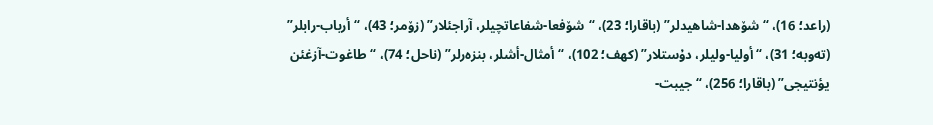(راعد؛ 16)، “شۆهدا-شاهیدلر” (باقارا؛ 23)، “شۆفعا-شفاعاتچیلر، آراجئلار” (زۆمر؛ 43)، “أرباب-رابلر” (تەوبە؛ 31)، “أولیا-ولیلر، دۇستلار” (کهف؛ 102)، “أمثال-أشلر، بنزەرلر” (ناحل؛ 74)، “طاغوت-آزغئن یؤنتیجی” (باقارا؛ 256)، “جیبت-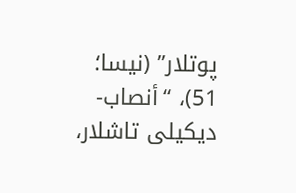پوتلار” (نیسا؛ 51)، “أنصاب-دیکیلی تاشلار،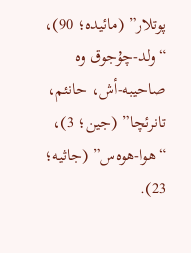پوتلار” (مائیدە؛ 90)، “ولد-چۇجوق وە صاحیبە-أش، حانئم، تانرئچا” (جین؛ 3)، “هوا-هوەس” (جاثیە؛ 23).